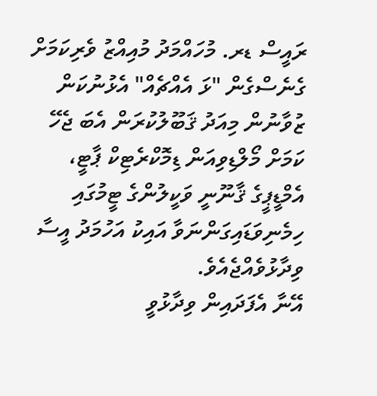ރައީސް ޑރ. މުހައްމަދު މުއިއްޒު ވެރިކަމަށް ގެނެސްގެން "ޅަ އެއްޗެއް" އެޅުނުކަން ޒުވާނުން މިއަދު ޤަބޫލުކުރަން އެބަ ޖެހޭ ކަމަށް މޯލްޑިވިއަން ޑިމޮކްރެޓިކް ޕާޓީ، އެމްޑީޕީގެ ޤާނޫނީ ވަކީލުންގެ ޓީމުގައި ހިމެނިވަޑައިގަންނަވާ އައިކު އަހުމަދު އީސާ ވިދާޅުވެއްޖެއެވެ.
އޭނާ އެފަދައިން ވިދާޅުވީ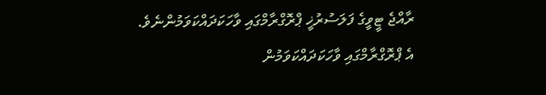ރާއްޖެ ޓީވީގެ ފަލަސުރުޚީ ޕްރޮގްރާމްގައި ވާހަކަދައްކަވަމުންނެވެ.
އެ ޕްރޮގްރާމްގައި ވާހަކަދައްކަވަމުން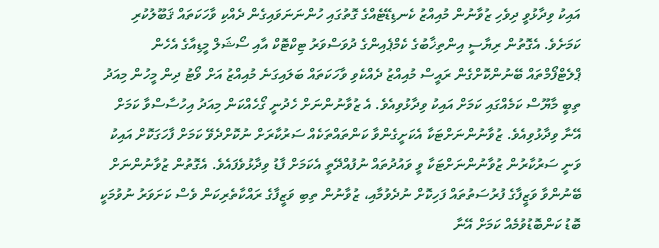އައިކު ވިދާޅުވީ ދިވެހި ޒުވާނުން މުއިއްޒު ކެނޑިޑޭޓެއްގެ ގޮތުގައި ހުންނަނަވައިގެން ދެއްކި ވާހަކަތައް ޤަބޫލުކުރި ކަމަށެވެ. އެގޮތުން ރިޔާސީ އިންތިޚާބުގެ ކެމްޕެއިންގެ ދުވަސްވަރު ޓިކްޓޮކް އާއި ސޯޝަލް މީޑިއާގެ އެހެން ޕްލެޓްފޯމްތައް ބޭނުންކޮށްގެން ރައީސް މުއިއްޒު ދެއްކެވި ވާހަކަތައް ބަލައިގަނެ މުއިއްޒު އަށް ވޯޓު ދިން މީހުން މިއަދު ތިބީ މާޔޫސް ކަމެއްގައި ކަމަށް އައިކު ވިދާޅުވިއެވެ. އެ ޒުވާނުންނަށް ހެދުނީ ގޯހެއްކަން މިއަދު އިހުސާސްވާ ކަމަށް އޭނާ ވިދާޅުވިއެވެ. ޒުވާނުންނަށްޓަކާ އެކަށީގެންވާ ކަންތައްތަކެއް ސަރުކާރަށް ނުކޮށްދެވޭ ކަމަށް ފާހަގަކޮށް އައިކު ވަނީ ސަރުކާރުން ޒުވާނުންނަށްޓަކާ ވީ ވައުދުތައް ނުފުއްދޭތީ އެކަމަށް ފާޑު ވިދާޅުވެފައެވެ. އެގޮތުން ޒުވާނުންނަށް ބޭނުންވާ ވަޒީފާގެ ފުރުސަތުތައް ފަހިކޮށް ނުދެވުމާއި، ޒުވާނުން ތިބި ވަޒީފާގެ ރައްކާތެރިކަން ވެސް ކަށަވަރު ނުވުމަކީ ބޮޑު ކަންބޮޑުވުމެއް ކަމަށް އޭނާ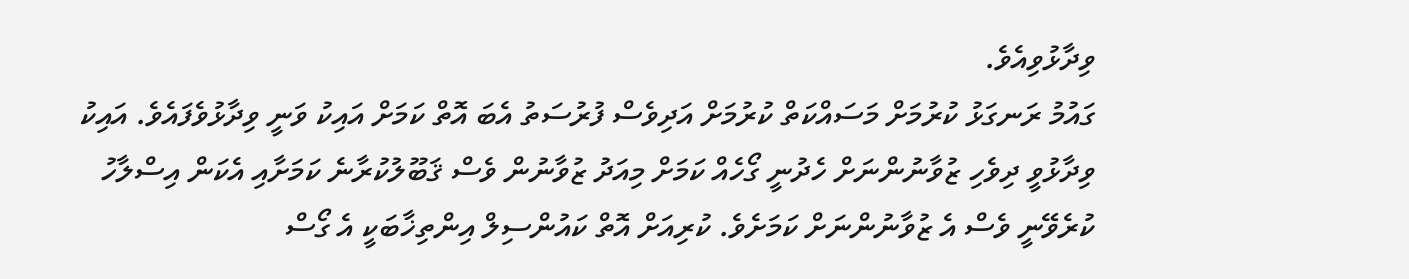ވިދާޅުވިއެވެ.
ގައުމު ރަނގަޅު ކުރުމަށް މަސައްކަތް ކުރުމަށް އަދިވެސް ފުރުސަތު އެބަ އޮތް ކަމަށް އައިކު ވަނީ ވިދާޅުވެފައެވެ. އައިކު ވިދާޅުވީ ދިވެހި ޒުވާނުންނަށް ހެދުނީ ގޯހެއް ކަމަށް މިއަދު ޒުވާނުން ވެސް ޤަބޫލުކުރާނެ ކަމަށާއި އެކަން އިސްލާހު ކުރެވޭނީ ވެސް އެ ޒުވާނުންނަށް ކަމަށެވެ. ކުރިއަށް އޮތް ކައުންސިލް އިންތިޚާބަކީ އެ ގޯސް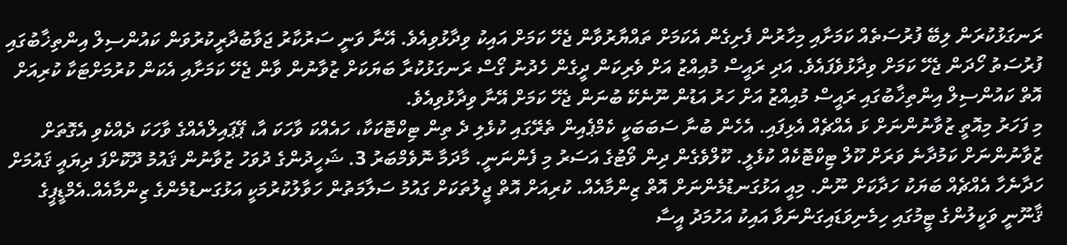ރަނގަޅުކުރަން ލިބޭ ފުރުސަތެއް ކަމަށާއި މިހާރުން ފެށިގެން އެކަމަށް ތައްޔާރުވާން ޖެހޭ ކަމަށް އައިކު ވިދާޅުވިއެވެ. އޭނާ ވަނީ ސަރުކާރު ޖަވާބުދާރީކުރުވަން ކައުންސިލް އިންތިޚާބުގައި ފުރުސަތު ހޯދަން ޖެހޭ ކަމަށް ވިދާޅުވެފައެވެ. އަދި ރައީސް މުއިއްޒު އަށް ވެރިކަން ދީގެން ހެދުނު ގޯސް ރަނގަޅުކުރާ ބަޔަކަށް ޒުވާނުން ވާން ޖެހޭ ކަމަށާއި އެކަން ކުރުމަށްޓަކާ ކުރިއަށް އޮތް ކައުންސިލް އިންތިޚާބުގައި ރައީސް މުއިއްޒު އަށް ހަރު އަޑުން ނޫނެކޭ ބުނަން ޖެހޭ ކަމަށް އޭނާ ވިދާޅުވިއެވެ.
މި ފަހަރު މިއޮތީ ޒުވާނުންނަށް ޅަ އެއްޗެއް އެޅިފައި. އެހެން ބުނާ ސަބަބަކީ ކެމްޕެއިން ތެރޭގައި ކުޅެލި ދެ ތިން ޓިކްޓޮކަކާ، ހައެއްކަ ވާހަކަ އާ، ޕޭޕައިލްއެއްގެ ވާހަކަ ދެއްކެވި އެގޮތަށް ޒުވާނުންނަށް ކަމުދާނެ ވަރަށް ކޫލް ޓިކްޓޮކެއް ކުޅެލީ. ކޫލްވެގެން ދިން ވޯޓުގެ އަސަރު މި ފެންނަނީ. މާދަމާ ނޮވެމްބަރު 3. ޝަހީދުންގެ ދުވަހު ޒުވާނުން ޤައުމު ދޫކޮށްފަ ދިޔައީ ޤައުމަށް ހަދާނެހާ އެއްޗެއް ބަޔަކު ހަދާކަށް ނޫން. މިއީ އަޅުގަނޑުމެންނަށް އޮތް ޒިންމާއެއް. ކުރިއަށް އޮތް ޖީލުތަކަށް ގައުމު ސަލާމަތުން ހަވާލުކުރުމަކީ އަޅުގަނޑުމެންގެ ޒިންމާއެއް.އެމްޑީޕީގެ ޤާނޫނީ ވަކީލުންގެ ޓީމުގައި ހިމެނިވަޑައިގަންނަވާ އައިކު އަހުމަދު އީސާ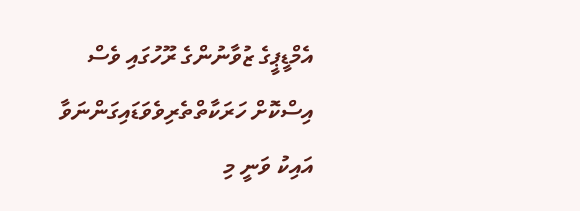އެމްޑީޕީގެ ޒުވާނުންގެ ރޫހުގައި ވެސް އިސްކޮށް ހަރަކާތްތެރިވެވަޑައިގަންނަވާ އައިކު ވަނީ މި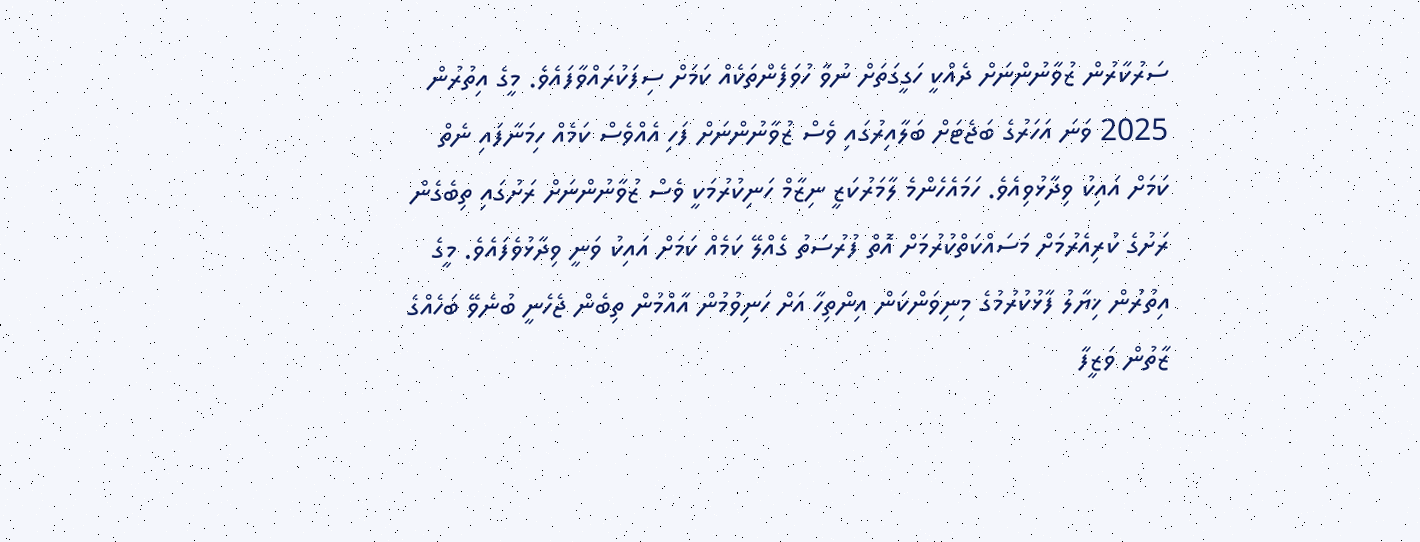ސަރުކާރުން ޒުވާނުންނަށް ދެއްކީ ހަގީގަތަށް ނުވާ ހުވަފެންތަކެއް ކަމަށް ސިފަކުރައްވާފައެވެ. މީގެ އިތުރުން 2025 ވަނަ އަހަރުގެ ބަޖެޓަށް ބަލާއިރުގައި ވެސް ޒުވާނުންނަށް ފަހި އެއްވެސް ކަމެއް ހިމަނާފައި ނެތް ކަމަށް އައިކު ވިދާޅުވިއެވެ. ހަމައެހެންމެ ލާމަރުކަޒީ ނިޒާމް ހަނިކުރުމަކީ ވެސް ޒުވާނުންނަށް ރަށުގައި ތިބެގެން ރަށުގެ ކުރިއެރުމަށް މަސައްކަތްކުރުމަށް އޮތް ފުރުސަތު ގެއްލޭ ކަމެއް ކަމަށް އައިކު ވަނީ ވިދާޅުވެފައެވެ. މީގެ އިތުރުން ޚިޔާލު ފާޅުކުރުމުގެ މިނިވަންކަން އިންތިހާ އަށް ހަނިވުމުން އާއްމުން ތިބެން ޖެހެނީ ބުނެވޭ ބަހެއްގެ ޒާތުން ވަޒީފާ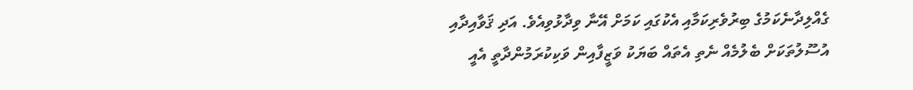ގެއްލިދާނެކަމުގެ ބިރުވެރިކަމާއި އެކުގައި ކަމަށް އޭނާ ވިދާޅުވިއެވެ. އަދި ޤަވާއިދާއި އުސޫލުތަކަށް ބެލުމެއް ނެތި އެތައް ބަޔަކު ވަޒީފާއިން ވަކިކުރަމުންދާތީ އެއީ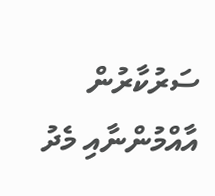ސަރުކާރުން އާއްމުންނާއި މެދު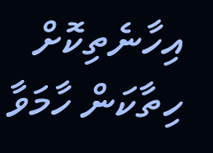އިހާނެތިކޮށް ހިތާކަން ހާމަވާ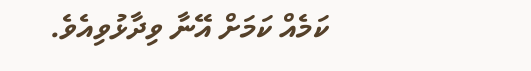ކަމެއް ކަމަށް އޭނާ ވިދާޅުވިއެވެ.